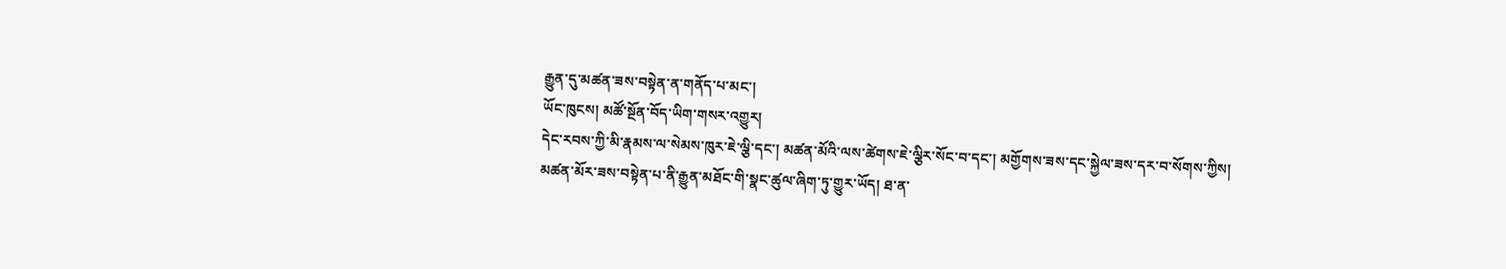རྒྱུན་དུ་མཚན་ཟས་བསྟེན་ན་གནོད་པ་མང་།
ཡོང་ཁུངས། མཚོ་སྔོན་བོད་ཡིག་གསར་འགྱུར།
དེང་རབས་ཀྱི་མི་རྣམས་ལ་སེམས་ཁུར་ཇེ་ལྕི་དང་། མཚན་མོའི་ལས་ཚེགས་ཇེ་ལྕིར་སོང་བ་དང་། མགྱོགས་ཟས་དང་སྐྱེལ་ཟས་དར་བ་སོགས་ཀྱིས། མཚན་མོར་ཟས་བསྟེན་པ་ནི་རྒྱུན་མཐོང་གི་སྣང་ཚུལ་ཞིག་ཏུ་གྱུར་ཡོད། ཐ་ན་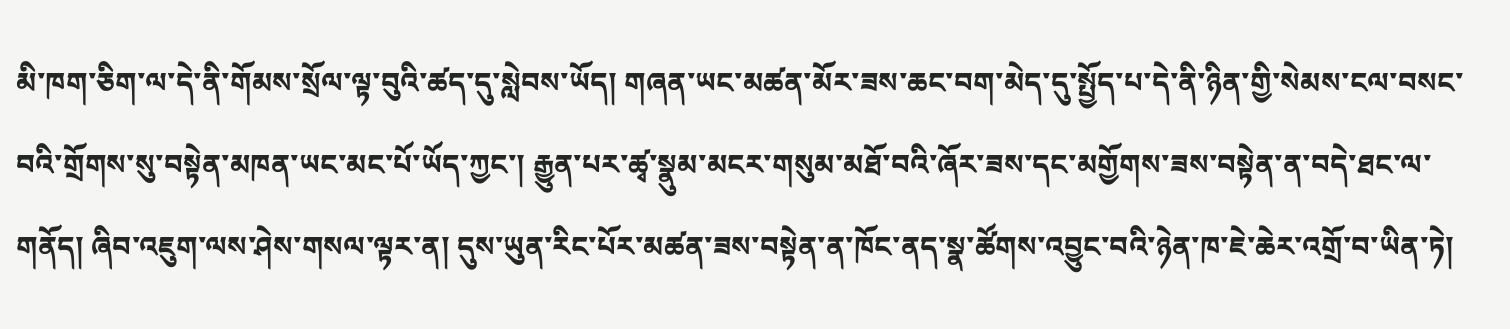མི་ཁག་ཅིག་ལ་དེ་ནི་གོམས་སྲོལ་ལྟ་བུའི་ཚད་དུ་སླེབས་ཡོད། གཞན་ཡང་མཚན་མོར་ཟས་ཆང་བག་མེད་དུ་སྤྱོད་པ་དེ་ནི་ཉིན་གྱི་སེམས་ངལ་བསང་བའི་གྲོགས་སུ་བསྟེན་མཁན་ཡང་མང་པོ་ཡོད་ཀྱང་། རྒྱུན་པར་ཚྭ་སྣུམ་མངར་གསུམ་མཐོ་བའི་ཞོར་ཟས་དང་མགྱོགས་ཟས་བསྟེན་ན་བདེ་ཐང་ལ་གནོད། ཞིབ་འཇུག་ལས་ཤེས་གསལ་ལྟར་ན། དུས་ཡུན་རིང་པོར་མཚན་ཟས་བསྟེན་ན་ཁོང་ནད་སྣ་ཚོགས་འབྱུང་བའི་ཉེན་ཁ་ཇེ་ཆེར་འགྲོ་བ་ཡིན་ཏེ།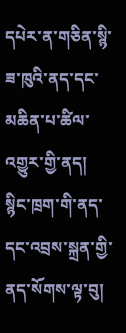དཔེར་ན་གཅིན་སྙི་ཟ་ཁུའི་ནད་དང་མཆིན་པ་ཚིལ་འགྱུར་གྱི་ནད།  སྙིང་ཁྲག་གི་ནད་དང་འབྲས་སྐྲན་གྱི་ནད་སོགས་ལྟ་བུ།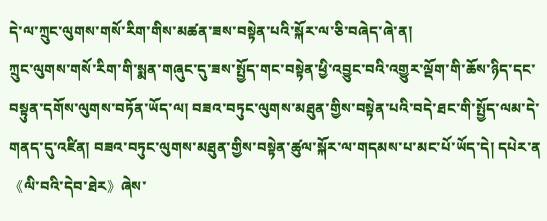དེ་ལ་ཀྲུང་ལུགས་གསོ་རིག་གིས་མཚན་ཟས་བསྟེན་པའི་སྐོར་ལ་ཅི་བཞེད་ཞེ་ན།
ཀྲུང་ལུགས་གསོ་རིག་གི་སྨན་གཞུང་དུ་ཟས་སྤྱོད་གང་བསྟེན་ཕྱི་འབྱུང་བའི་འགྱུར་ལྡོག་གི་ཆོས་ཉིད་དང་བསྟུན་དགོས་ལུགས་བཏོན་ཡོད་ལ། བཟའ་བཏུང་ལུགས་མཐུན་གྱིས་བསྟེན་པའི་བདེ་ཐང་གི་སྤྱོད་ལམ་དེ་གནད་དུ་འཛིན། བཟའ་བཏུང་ལུགས་མཐུན་གྱིས་བསྟེན་ཚུལ་སྐོར་ལ་གདམས་པ་མང་པོ་ཡོད་དེ། དཔེར་ན《ལི་བའི་དེབ་ཐེར》ཞེས་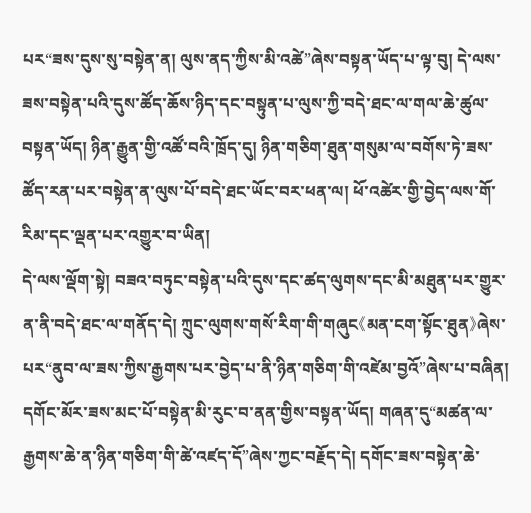པར“ཟས་དུས་སུ་བསྟེན་ན། ལུས་ནད་ཀྱིས་མི་འཚེ”ཞེས་བསྟན་ཡོད་པ་ལྟ་བུ། དེ་ལས་ཟས་བསྟེན་པའི་དུས་ཚོད་ཆོས་ཉིད་དང་བསྟུན་པ་ལུས་ཀྱི་བདེ་ཐང་ལ་གལ་ཆེ་ཚུལ་བསྟན་ཡོད། ཉིན་རྒྱུན་གྱི་འཚོ་བའི་ཁྲོད་དུ། ཉིན་གཅིག་ཐུན་གསུམ་ལ་བགོས་ཏེ་ཟས་ཚོད་རན་པར་བསྟེན་ན་ལུས་པོ་བདེ་ཐང་ཡོང་བར་ཕན་ལ། ཕོ་འཚེར་གྱི་བྱེད་ལས་གོ་རིམ་དང་ལྡན་པར་འགྱུར་བ་ཡིན།
དེ་ལས་ལྡོག་སྟེ། བཟའ་བཏུང་བསྟེན་པའི་དུས་དང་ཚད་ལུགས་དང་མི་མཐུན་པར་གྱུར་ན་ནི་བདེ་ཐང་ལ་གནོད་དེ། ཀྲུང་ལུགས་གསོ་རིག་གི་གཞུང《མན་ངག་སྟོང་ཐུན》ཞེས་པར“ནུབ་ལ་ཟས་ཀྱིས་རྒྱགས་པར་བྱེད་པ་ནི་ཉིན་གཅིག་གི་འཛེམ་བྱའོ”ཞེས་པ་བཞིན། དགོང་མོར་ཟས་མང་པོ་བསྟེན་མི་རུང་བ་ནན་གྱིས་བསྟན་ཡོད། གཞན་དུ“མཚན་ལ་རྒྱགས་ཆེ་ན་ཉིན་གཅིག་གི་ཚེ་འཛད་དོ”ཞེས་ཀྱང་བརྗོད་དེ། དགོང་ཟས་བསྟེན་ཆེ་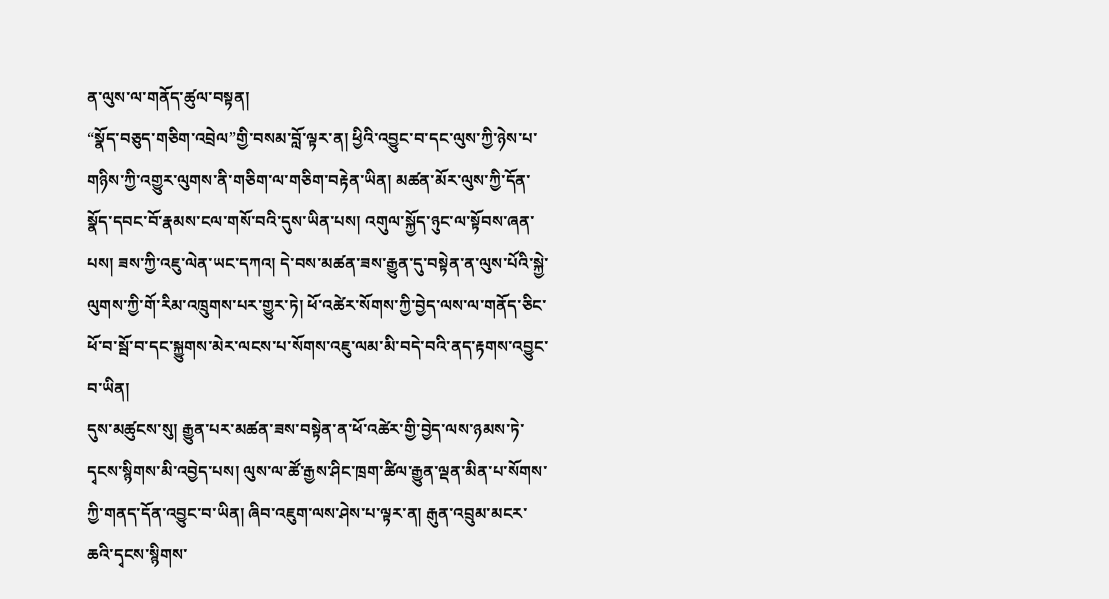ན་ལུས་ལ་གནོད་ཚུལ་བསྟན།
“སྣོད་བཅུད་གཅིག་འབྲེལ”གྱི་བསམ་བློ་ལྟར་ན། ཕྱིའི་འབྱུང་བ་དང་ལུས་ཀྱི་ཉེས་པ་གཉིས་ཀྱི་འགྱུར་ལུགས་ནི་གཅིག་ལ་གཅིག་བརྟེན་ཡིན། མཚན་མོར་ལུས་ཀྱི་དོན་སྣོད་དབང་བོ་རྣམས་ངལ་གསོ་བའི་དུས་ཡིན་པས། འགུལ་སྐྱོད་ཉུང་ལ་སྟོབས་ཞན་པས། ཟས་ཀྱི་འཇུ་ལེན་ཡང་དཀའ། དེ་བས་མཚན་ཟས་རྒྱུན་དུ་བསྟེན་ན་ལུས་པོའི་སྐྱེ་ལུགས་ཀྱི་གོ་རིམ་འཁྲུགས་པར་གྱུར་ཏེ། ཕོ་འཚེར་སོགས་ཀྱི་བྱེད་ལས་ལ་གནོད་ཅིང་ཕོ་བ་སྦོ་བ་དང་སྐྱུགས་མེར་ལངས་པ་སོགས་འཇུ་ལམ་མི་བདེ་བའི་ནད་རྟགས་འབྱུང་བ་ཡིན།
དུས་མཚུངས་སུ། རྒྱུན་པར་མཚན་ཟས་བསྟེན་ན་ཕོ་འཚེར་གྱི་བྱེད་ལས་ཉམས་ཏེ་དྭངས་སྙིགས་མི་འབྱེད་པས། ལུས་ལ་ཚོ་རྒྱས་ཤིང་ཁྲག་ཚིལ་རྒྱུན་ལྡན་མིན་པ་སོགས་ཀྱི་གནད་དོན་འབྱུང་བ་ཡིན། ཞིབ་འཇུག་ལས་ཤེས་པ་ལྟར་ན། རྒུན་འབྲུམ་མངར་ཆའི་དྭངས་སྙིགས་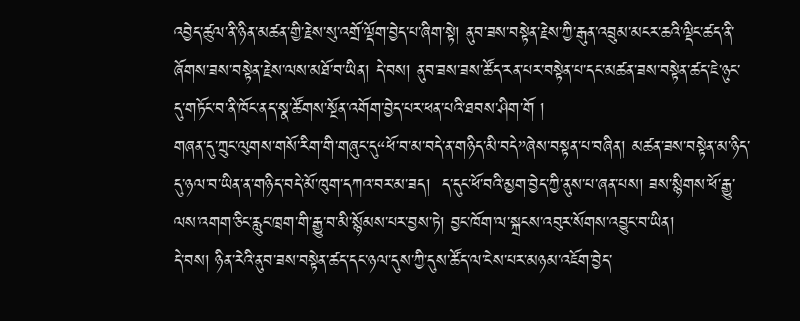འབྱེད་ཚུལ་ནི་ཉིན་མཚན་གྱི་རྗེས་སུ་འགྲོ་ལྡོག་བྱེད་པ་ཞིག་སྟེ། ནུབ་ཟས་བསྟེན་རྗེས་ཀྱི་རྒུན་འབྲུམ་མངར་ཆའི་ལྡིང་ཚད་ནི་ཞོགས་ཟས་བསྟེན་རྗེས་ལས་མཐོ་བ་ཡིན། དེ་བས། ནུབ་ཟས་ཟས་ཚོད་རན་པར་བསྟེན་པ་དང་མཚན་ཟས་བསྟེན་ཚད་ཇེ་ཉུང་དུ་གཏོང་བ་ནི་ཁོང་ནད་སྣ་ཚོགས་སྔོན་འགོག་བྱེད་པར་ཕན་པའི་ཐབས་ཤིག་གོ །
གཞན་དུ་ཀྲུང་ལུགས་གསོ་རིག་གི་གཞུང་དུ“ཕོ་བ་མ་བདེ་ན་གཉིད་མི་བདེ”ཞེས་བསྟན་པ་བཞིན། མཚན་ཟས་བསྟེན་མ་ཉིད་དུ་ཉལ་བ་ཡིན་ན་གཉིད་བདེ་མོ་ཁུག་དཀའ་བར་མ་ཟད།  ད་དུང་ཕོ་བའི་མྱག་བྱེད་ཀྱི་ནུས་པ་ཞན་པས། ཟས་སྙིགས་ཕོ་རྒྱུ་ལས་འགག་ཅིང་རླུང་ཁྲག་གི་རྒྱུ་བ་མི་སྙོམས་པར་བྱས་ཏེ། བྱང་ཁོག་ལ་སྐྲངས་འབུར་སོགས་འབྱུང་བ་ཡིན།
དེ་བས། ཉིན་རེའི་ནུབ་ཟས་བསྟེན་ཚད་དང་ཉལ་དུས་ཀྱི་དུས་ཚོད་ལ་ངེས་པར་མཉམ་འཇོག་བྱེད་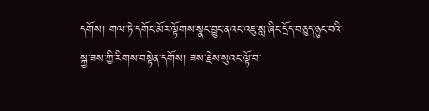དགོས། གལ་ཏེ་དགོང་མོར་ལྟོགས་སྣང་བྱུང་ནའང་འཇུ་སླ་ཞིང་དྲོད་བཅུད་ཉུང་བའི་སྐྱ་ཟས་ཀྱི་རིགས་བསྟེན་དགོས། ཟས་རྗེས་སུའང་ལྟོ་བ་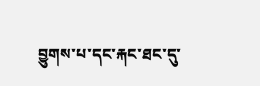བྱུགས་པ་དང་རྐང་ཐང་དུ་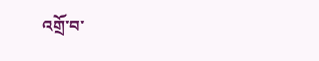འགྲོ་བ་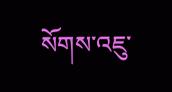སོགས་འཇུ་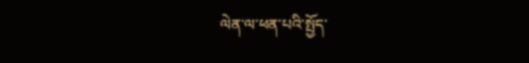ལེན་ལ་ཕན་པའི་སྤྱོད་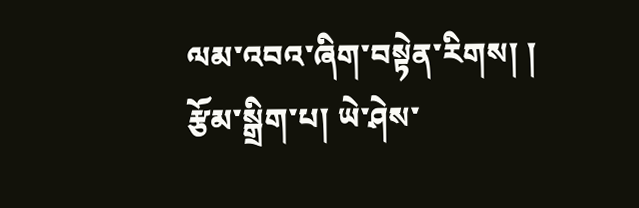ལམ་འབའ་ཞིག་བསྟེན་རིགས། །
རྩོམ་སྒྲིག་པ། ཡེ་ཤེས་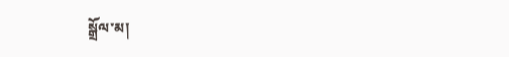སྒྲོལ་མ།